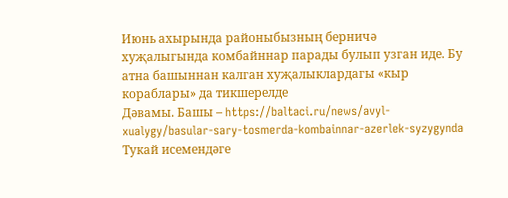Июнь ахырында районыбызның берничә хуҗалыгында комбайннар парады булып узган иде. Бу атна башыннан калган хуҗалыклардагы «кыр кораблары» да тикшерелде
Дәвамы. Башы – https://baltaci.ru/news/avyl-xualygy/basular-sary-tosmerda-kombainnar-azerlek-syzygynda
Тукай исемендәге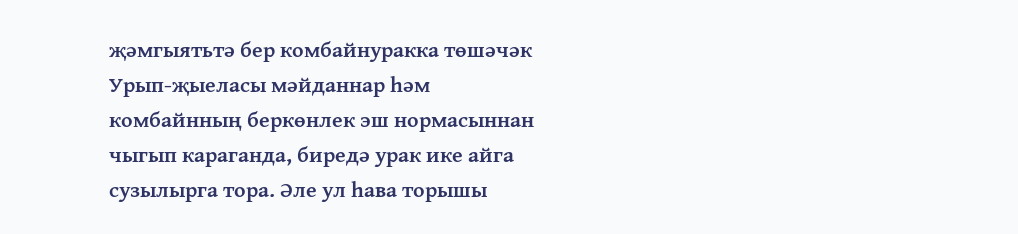җәмгыятьтә бер комбайнуракка төшәчәк
Урып-җыеласы мәйданнар һәм комбайнның беркөнлек эш нормасыннан чыгып караганда, биредә урак ике айга сузылырга тора. Әле ул һава торышы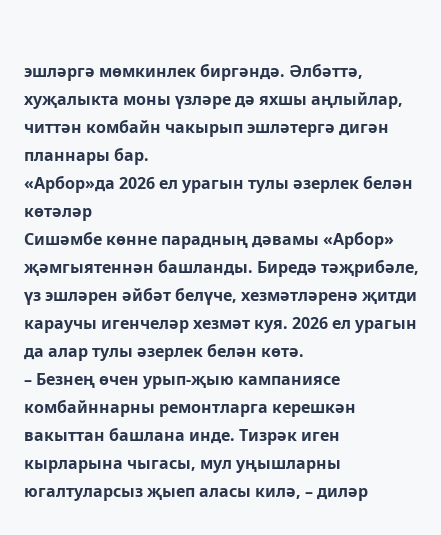эшләргә мөмкинлек биргәндә. Әлбәттә, хуҗалыкта моны үзләре дә яхшы аңлыйлар, читтән комбайн чакырып эшләтергә дигән планнары бар.
«Арбор»да 2026 ел урагын тулы әзерлек белән көтәләр
Сишәмбе көнне парадның дәвамы «Арбор» җәмгыятеннән башланды. Биредә тәҗрибәле, үз эшләрен әйбәт белүче, хезмәтләренә җитди караучы игенчеләр хезмәт куя. 2026 ел урагын да алар тулы әзерлек белән көтә.
– Безнең өчен урып-җыю кампаниясе комбайннарны ремонтларга керешкән вакыттан башлана инде. Тизрәк иген кырларына чыгасы, мул уңышларны югалтуларсыз җыеп аласы килә, – диләр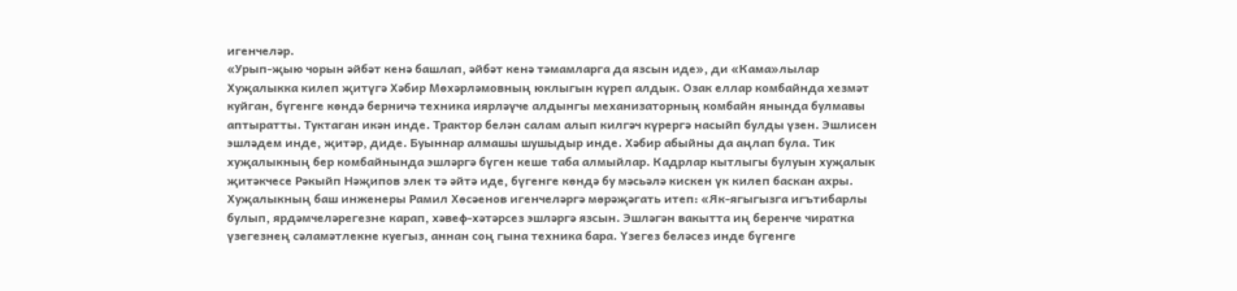игенчеләр.
«Урып-җыю чорын әйбәт кенә башлап, әйбәт кенә тәмамларга да язсын иде», ди «Кама»лылар
Хуҗалыкка килеп җитүгә Хәбир Мөхәрләмовның юклыгын күреп алдык. Озак еллар комбайнда хезмәт куйган, бүгенге көндә берничә техника иярләүче алдынгы механизаторның комбайн янында булмавы аптыратты. Туктаган икән инде. Трактор белән салам алып килгәч күрергә насыйп булды үзен. Эшлисен эшләдем инде, җитәр, диде. Буыннар алмашы шушыдыр инде. Хәбир абыйны да аңлап була. Тик хуҗалыкның бер комбайнында эшләргә бүген кеше таба алмыйлар. Кадрлар кытлыгы булуын хуҗалык җитәкчесе Рәкыйп Нәҗипов элек тә әйтә иде, бүгенге көндә бу мәсьәлә кискен үк килеп баскан ахры.
Хуҗалыкның баш инженеры Рамил Хөсәенов игенчеләргә мөрәҗәгать итеп: «Як-ягыгызга игътибарлы булып, ярдәмчеләрегезне карап, хәвеф-хәтәрсез эшләргә язсын. Эшләгән вакытта иң беренче чиратка үзегезнең сәламәтлекне куегыз, аннан соң гына техника бара. Үзегез беләсез инде бүгенге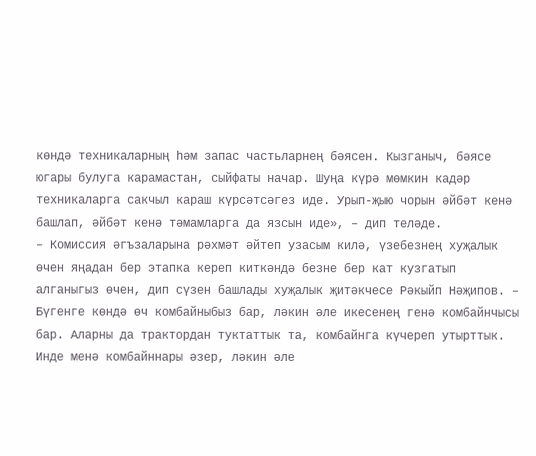көндә техникаларның һәм запас частьларнең бәясен. Кызганыч, бәясе югары булуга карамастан, сыйфаты начар. Шуңа күрә мөмкин кадәр техникаларга сакчыл караш күрсәтсәгез иде. Урып-җыю чорын әйбәт кенә башлап, әйбәт кенә тәмамларга да язсын иде», – дип теләде.
– Комиссия әгъзаларына рәхмәт әйтеп узасым килә, үзебезнең хуҗалык өчен яңадан бер этапка кереп киткәндә безне бер кат кузгатып алганыгыз өчен, дип сүзен башлады хуҗалык җитәкчесе Рәкыйп Нәҗипов. – Бүгенге көндә өч комбайныбыз бар, ләкин әле икесенең генә комбайнчысы бар. Аларны да трактордан туктаттык та, комбайнга күчереп утырттык. Инде менә комбайннары әзер, ләкин әле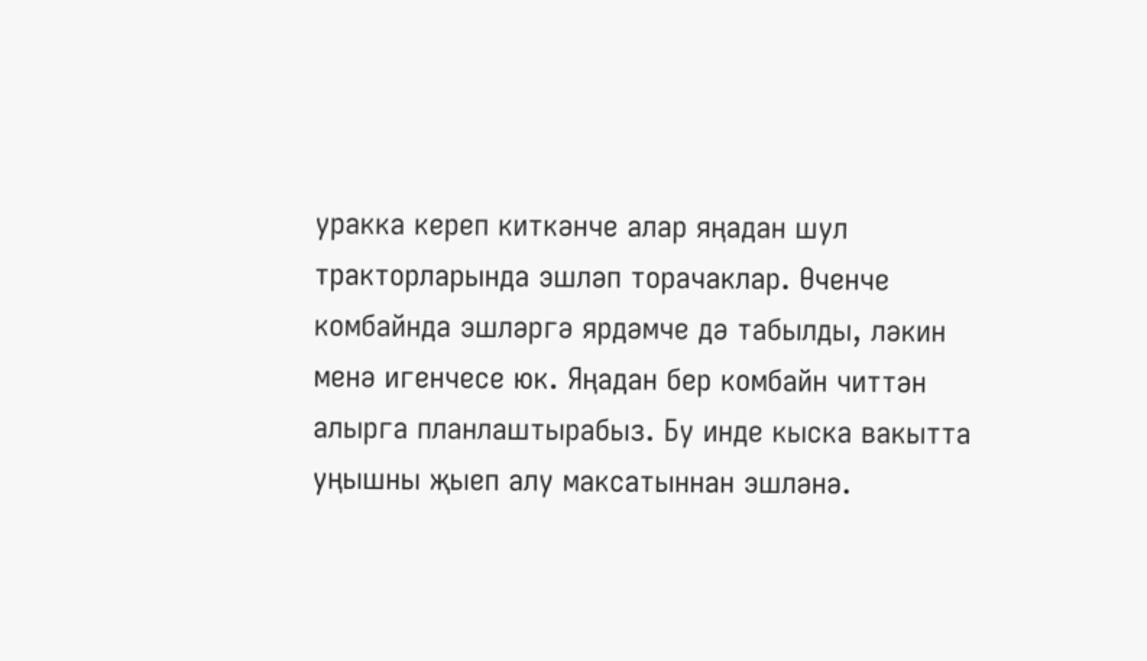уракка кереп киткәнче алар яңадан шул тракторларында эшләп торачаклар. Өченче комбайнда эшләргә ярдәмче дә табылды, ләкин менә игенчесе юк. Яңадан бер комбайн читтән алырга планлаштырабыз. Бу инде кыска вакытта уңышны җыеп алу максатыннан эшләнә.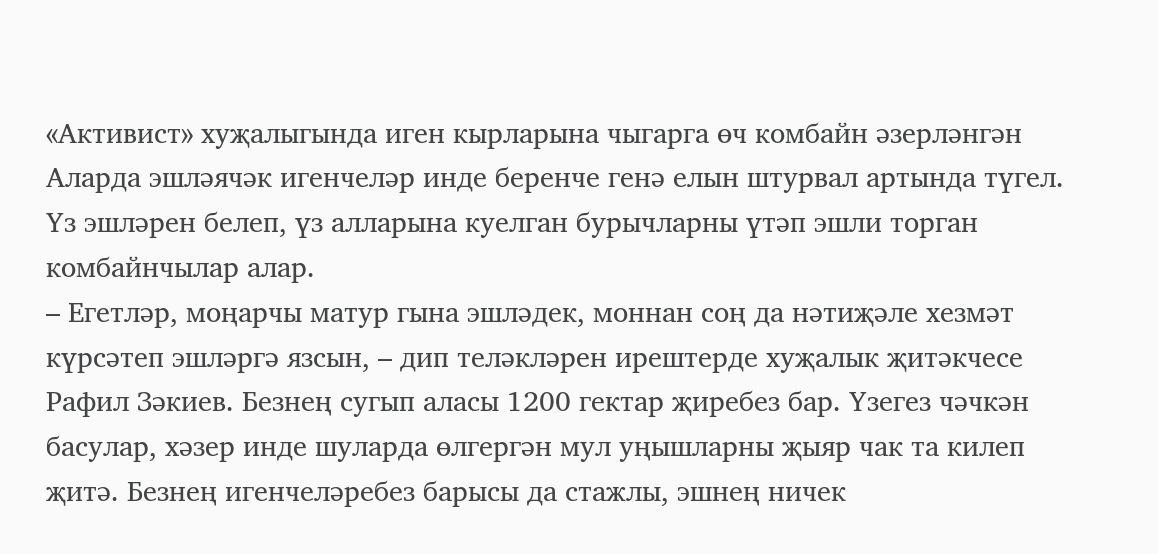«Активист» хуҗалыгында иген кырларына чыгарга өч комбайн әзерләнгән
Аларда эшләячәк игенчеләр инде беренче генә елын штурвал артында түгел. Үз эшләрен белеп, үз алларына куелган бурычларны үтәп эшли торган комбайнчылар алар.
– Егетләр, моңарчы матур гына эшләдек, моннан соң да нәтиҗәле хезмәт күрсәтеп эшләргә язсын, – дип теләкләрен ирештерде хуҗалык җитәкчесе Рафил Зәкиев. Безнең сугып аласы 1200 гектар җиребез бар. Үзегез чәчкән басулар, хәзер инде шуларда өлгергән мул уңышларны җыяр чак та килеп җитә. Безнең игенчеләребез барысы да стажлы, эшнең ничек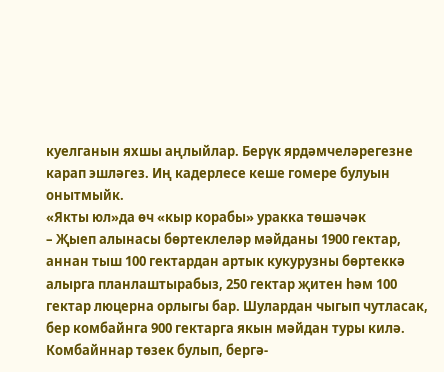куелганын яхшы аңлыйлар. Берүк ярдәмчеләрегезне карап эшләгез. Иң кадерлесе кеше гомере булуын онытмыйк.
«Якты юл»да өч «кыр корабы» уракка төшәчәк
– Җыеп алынасы бөртеклеләр мәйданы 1900 гектар, аннан тыш 100 гектардан артык кукурузны бөртеккә алырга планлаштырабыз, 250 гектар җитен һәм 100 гектар люцерна орлыгы бар. Шулардан чыгып чутласак, бер комбайнга 900 гектарга якын мәйдан туры килә. Комбайннар төзек булып, бергә-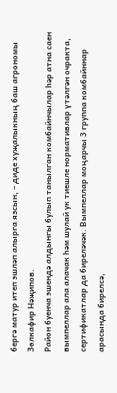бергә матур итеп эшләп алырга язсын, – диде хуҗалыкның баш агрономы Зөлкафир Нәҗипов.
Район буенча эшендә алдынгы булып танылган комбайнчылар һәр атна саен вымпеллар ала алачак һәм шулай ук тиешле нормативлар үтәлгән очракта, сертификатлар да биреләчәк. Вымпеллар моңарчы 3 группа комбайннар арасында бирелсә,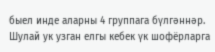быел инде аларны 4 группага бүлгәннәр. Шулай ук узган елгы кебек үк шофёрларга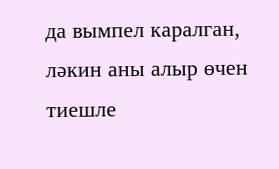да вымпел каралган, ләкин аны алыр өчен тиешле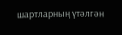шартларның үтәлгән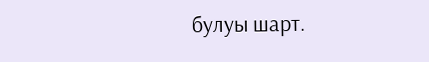булуы шарт.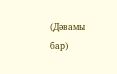(Дәвамы бар)